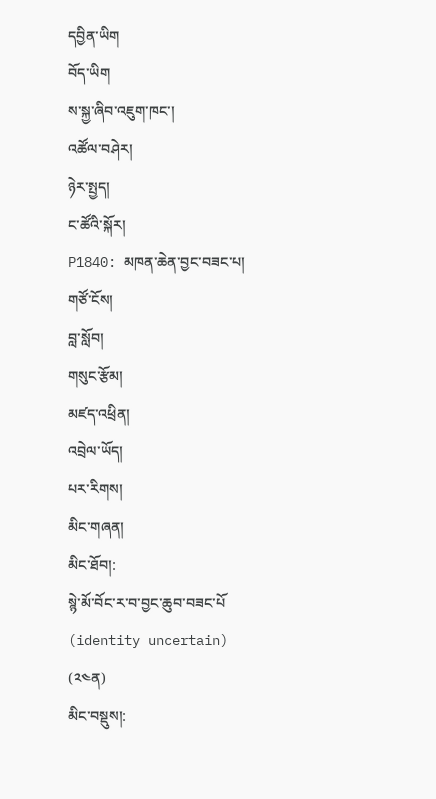དབྱིན་ཡིག
བོད་ཡིག
ས་སྐྱ་ཞིབ་འཇུག་ཁང་།
འཚོལ་བཤེར།
ཉེར་སྤྱད།
ང་ཚོའི་སྐོར།
P1840: མཁན་ཆེན་བྱང་བཟང་པ།
གཙོ་ངོས།
བླ་སློབ།
གསུང་རྩོམ།
མཛད་འཕྲིན།
འབྲེལ་ཡོད།
པར་རིགས།
མིང་གཞན།
མིང་ཐོབ།:
སྙེ་མོ་བོང་ར་བ་བྱང་ཆུབ་བཟང་པོ (identity uncertain)
(༢༤ན)
མིང་བསྡུས།: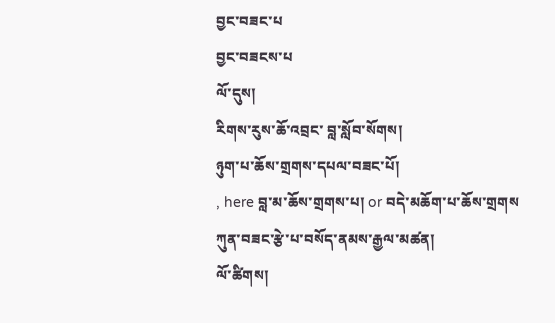བྱང་བཟང་པ
བྱང་བཟངས་པ
ལོ་དུས།
རིགས་རུས་ཆོ་འབྲང་ བླ་སློབ་སོགས།
ཉུག་པ་ཆོས་གྲགས་དཔལ་བཟང་པོ།
, here བླ་མ་ཆོས་གྲགས་པ། or བདེ་མཆོག་པ་ཆོས་གྲགས
ཀུན་བཟང་རྩེ་པ་བསོད་ནམས་རྒྱལ་མཚན།
ལོ་ཚིགས།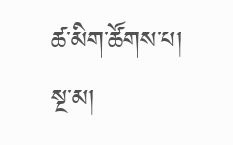ཚ་མིག་ཚོགས་པ།
སྔ་མ།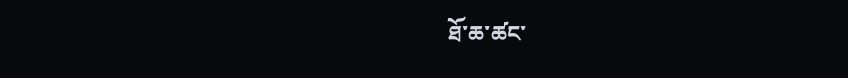ཐོ་ཆ་ཚང་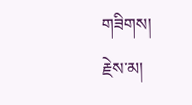གཟིགས།
རྗེས་མ།